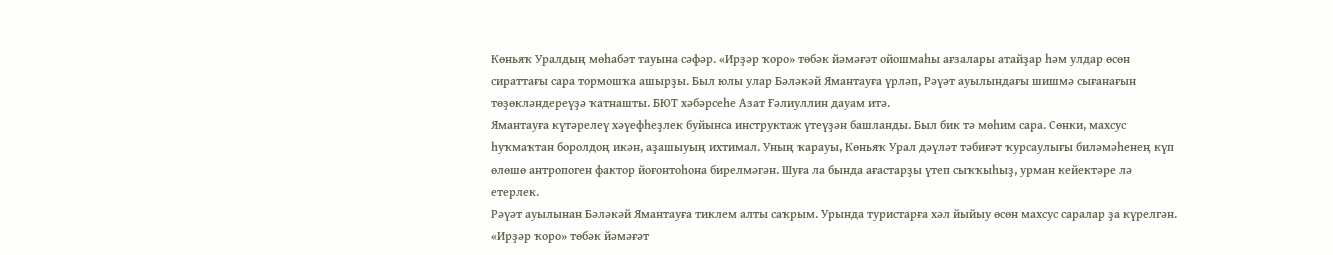Көньяҡ Уралдың мөһабәт тауына сәфәр. «Ирҙәр ҡоро» төбәк йәмәғәт ойошмаһы ағзалары атайҙар һәм улдар өсөн сираттағы сара тормошҡа ашырҙы. Был юлы улар Бәләкәй Ямантауға үрләп, Рәүәт ауылындағы шишмә сығанағын төҙөкләндереүҙә ҡатнашты. БЮТ хәбәрсеһе Азат Ғәлиуллин дауам итә.
Ямантауға күтәрелеү хәүефһеҙлек буйынса инструктаж үтеүҙән башланды. Был бик тә мөһим сара. Сөнки, махсус һуҡмаҡтан боролдоң икән, аҙашыуың ихтимал. Уның ҡарауы, Көньяҡ Урал дәүләт тәбиғәт ҡурсаулығы биләмәһенең күп өлөшө антропоген фактор йоғонтоһона бирелмәгән. Шуға ла бында ағастарҙы үтеп сыҡҡыһыҙ, урман кейектәре лә етерлек.
Рәүәт ауылынан Бәләкәй Ямантауға тиклем алты саҡрым. Урында туристарға хәл йыйыу өсөн махсус саралар ҙа күрелгән. «Ирҙәр ҡоро» төбәк йәмәғәт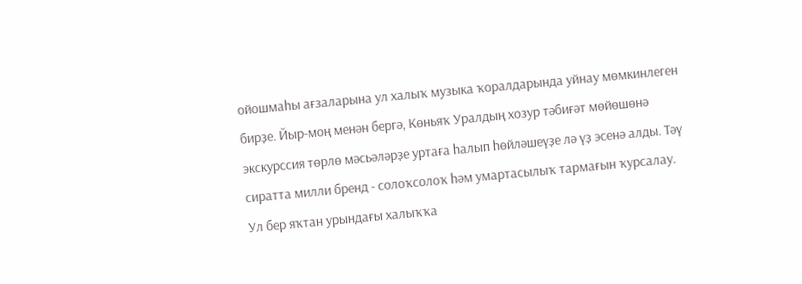ойошмаһы ағзаларына ул халыҡ музыка ҡоралдарында уйнау мөмкинлеген бирҙе. Йыр-моң менән бергә, Көньяҡ Уралдың хозур тәбиғәт мөйөшөнә экскурссия төрлө мәсьәләрҙе уртаға һалып һөйләшеүҙе лә үҙ эсенә алды. Тәү сиратта милли бренд - солоҡсолоҡ һәм умартасылыҡ тармағын ҡурсалау.
Ул бер яҡтан урындағы халыҡҡа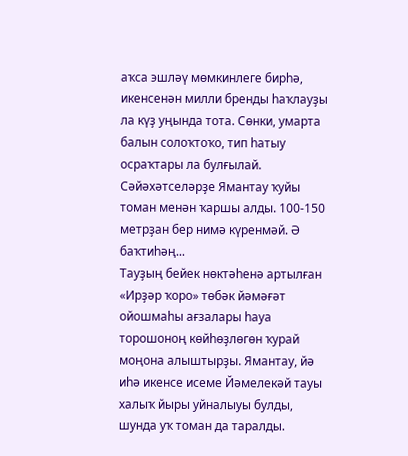аҡса эшләү мөмкинлеге бирһә, икенсенән милли бренды һаҡлауҙы ла күҙ уңында тота. Сөнки, умарта балын солоҡтоҡо, тип һатыу осраҡтары ла булғылай. Сәйәхәтселәрҙе Ямантау ҡуйы томан менән ҡаршы алды. 100-150 метрҙан бер нимә күренмәй. Ә баҡтиһәң...
Тауҙың бейек нөктәһенә артылған «Ирҙәр ҡоро» төбәк йәмәғәт ойошмаһы ағзалары һауа торошоноң көйһөҙлөгөн ҡурай моңона алыштырҙы. Ямантау, йә иһә икенсе исеме Йәмелекәй тауы халыҡ йыры уйналыуы булды, шунда уҡ томан да таралды.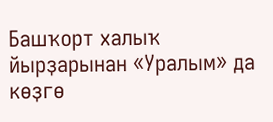Башҡорт халыҡ йырҙарынан «Уралым» да көҙгө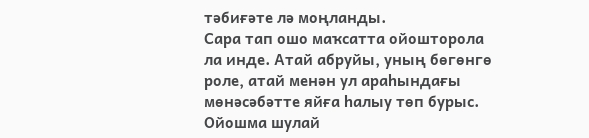тәбиғәте лә моңланды.
Сара тап ошо маҡсатта ойошторола ла инде. Атай абруйы, уның бөгөнгө роле, атай менән ул араһындағы мөнәсәбәтте яйға һалыу төп бурыс.
Ойошма шулай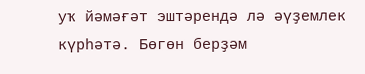уҡ йәмәғәт эштәрендә лә әүҙемлек күрһәтә. Бөгөн берҙәм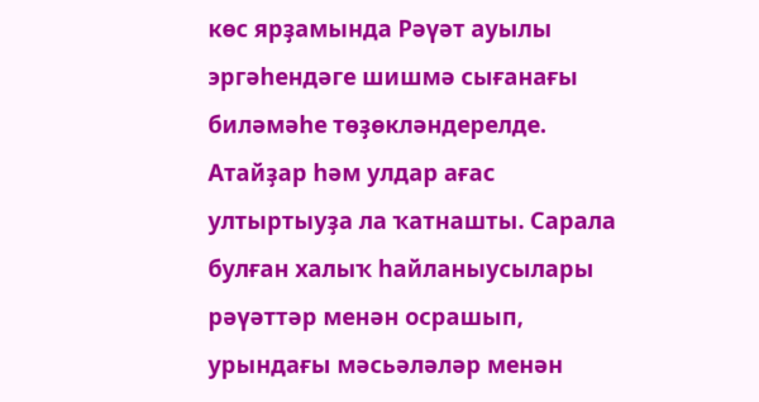көс ярҙамында Рәүәт ауылы эргәһендәге шишмә сығанағы биләмәһе төҙөкләндерелде. Атайҙар һәм улдар ағас ултыртыуҙа ла ҡатнашты. Сарала булған халыҡ һайланыусылары рәүәттәр менән осрашып, урындағы мәсьәләләр менән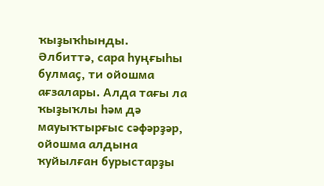ҡыҙыҡһынды.
Әлбиттә, сара һуңғыһы булмаҫ, ти ойошма ағзалары. Алда тағы ла ҡыҙыҡлы һәм дә мауыҡтырғыс сәфәрҙәр, ойошма алдына ҡуйылған бурыстарҙы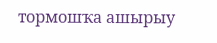тормошҡа ашырыу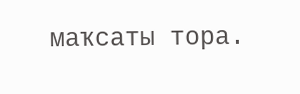маҡсаты тора.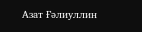Азат Ғәлиуллин